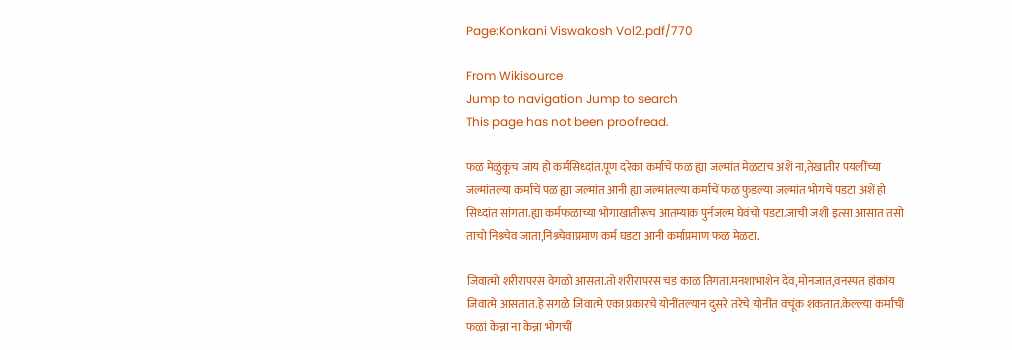Page:Konkani Viswakosh Vol2.pdf/770

From Wikisource
Jump to navigation Jump to search
This page has not been proofread.

फळ मेळुंकूच जाय हो कर्मसिध्दांत.पूण दरेका कर्माचें फळ ह्या जल्मांत मेळटाच अशें ना,तेखातीर पयलींच्या जल्मांतल्या कर्मांचें पळ ह्या जल्मांत आनी ह्या जल्मांतल्या कर्मांचें फळ फुडल्या जल्मांत भोगचें पडटा अशें हो सिध्दांत सांगता.ह्या कर्मफळाच्या भोगाखातीरूच आतम्याक पुर्नजल्म घेवंचो पडटा.जाची जशी इत्सा आसात तसो ताचो निश्र्चेव जाता,निश्र्चेवाप्रमाण कर्म घडटा आनी कर्माप्रमाण फळ मेळटा.

जिवात्मो शरीरापरस वेगळो आसता.तो शरीरापरस चड काळ तिगता.मनशाभाशेन देव,मोनजात,वनस्पत हांकांय जिवात्मे आसतात.हे सगळे जिवात्मे एका प्रकारचे योनींतल्यान दुसरे तरेचे योनींत वचूंक शकतात.केल्ल्या कर्मांचीं फळां केन्ना ना केन्ना भोगचीं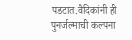पडटात.वैदिकांनी ही पुनर्जल्माची कल्पना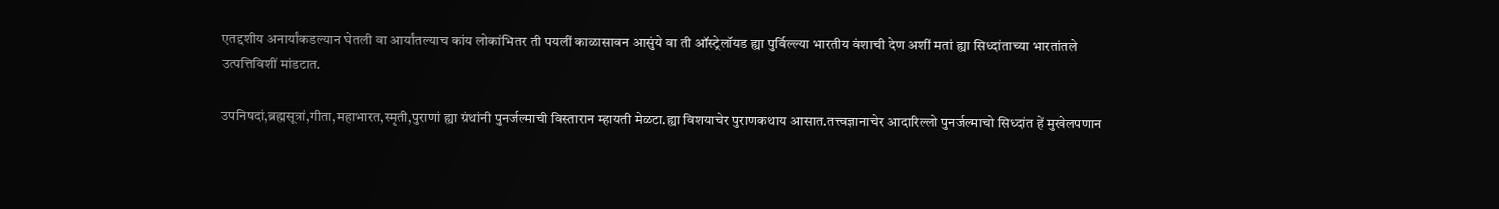एतद्दशीय अनार्यांकडल्यान घेतली वा आर्यांतल्याच कांय लोकांभितर ती पयलीं काळासावन आसुंये वा ती ऑस्ट्रेलॉयड ह्या पुर्विल्ल्या भारतीय वंशाची देण अशीं मतां ह्या सिध्दांताच्या भारतांतले उत्पत्तिविशीं मांडटात.

उपनिषदां,ब्रह्मसूत्रां,गीता,महाभारत,स्मृती,पुराणां ह्या ग्रंथांनी पुनर्जल्माची विस्तारान म्हायती मेळटा.ह्या विशयाचेर पुराणकथाय आसात.तत्त्वज्ञानाचेर आदारिल्लो पुनर्जल्माचो सिध्दांत हें मुखेलपणान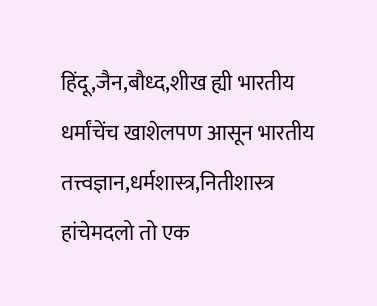हिंदू,जैन,बौध्द,शीख ह्यी भारतीय धर्मांचेंच खाशेलपण आसून भारतीय तत्त्वज्ञान,धर्मशास्त्र,नितीशास्त्र हांचेमदलो तो एक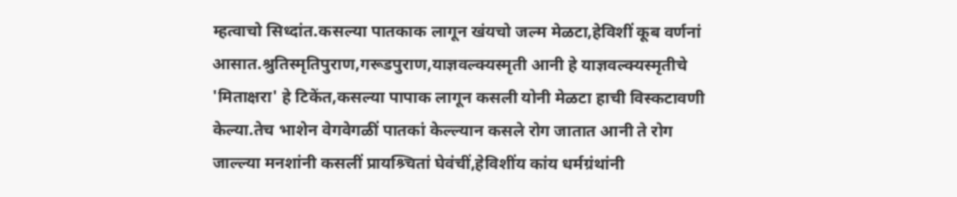म्हत्वाचो सिध्दांत.कसल्या पातकाक लागून खंयचो जल्म मेळटा,हेविशीं कूब वर्णनां आसात.श्रुतिस्मृतिपुराण,गरूडपुराण,याज्ञवल्क्यस्मृती आनी हे याज्ञवल्क्यस्मृतीचे 'मिताक्षरा' हे टिकेंत,कसल्या पापाक लागून कसली योनी मेळटा हाची विस्कटावणी केल्या.तेच भाशेन वेगवेगळीं पातकां केल्ल्यान कसले रोग जातात आनी ते रोग जाल्ल्या मनशांनी कसलीं प्रायश्र्चितां घेवंचीं,हेविशींय कांय धर्मग्रंथांनी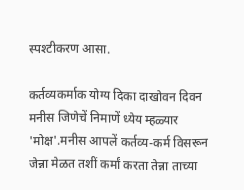स्पश्टीकरण आसा.

कर्तव्यकर्माक योग्य दिका दाखोवन दिवन मनीस जिणेचें निमाणें ध्येय म्हळ्यार 'मोक्ष'.मनीस आपलें कर्तव्य-कर्म विसरून जेन्ना मेळत तशीं कर्मां करता तेन्ना ताच्या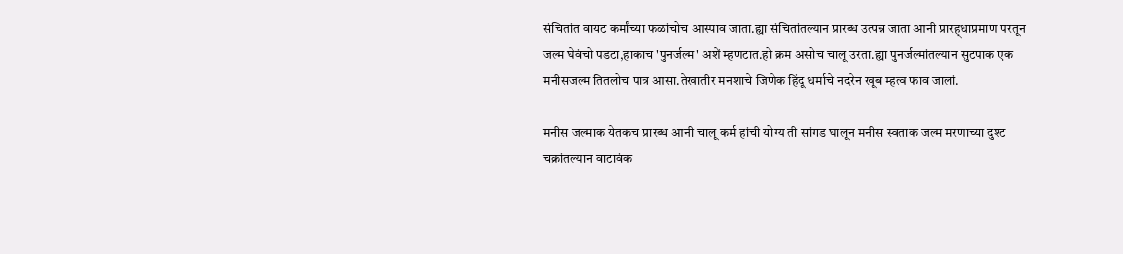संचितांत वायट कर्मांच्या फळांचोच आस्पाव जाता.ह्या संचितांतल्यान प्रारब्ध उत्पन्न जाता आनी प्रारह्धाप्रमाण परतून जल्म घेवंचो पडटा,हाकाच 'पुनर्जल्म' अशें म्हणटात.हो क्रम असोच चालू उरता.ह्या पुनर्जल्मांतल्यान सुटपाक एक मनीसजल्म तितलोच पात्र आसा.तेखातीर मनशाचे जिणेक हिंदू धर्माचे नदरेन खूब म्हत्व फाव जालां.

मनीस जल्माक येतकच प्रारब्ध आनी चालू कर्म हांची योग्य ती सांगड घालून मनीस स्वताक जल्म मरणाच्या दुश्ट चक्रांतल्यान वाटावंक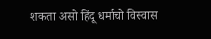शकता असो हिंदू धर्माचो विस्वास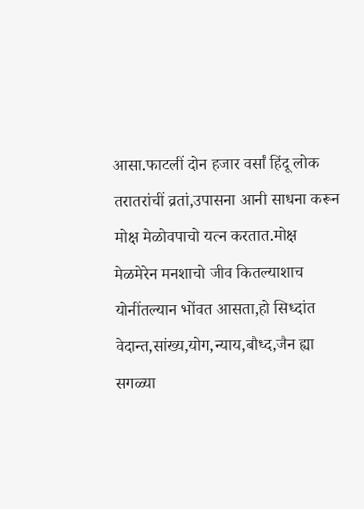आसा.फाटलीं दोन हजार वर्सां हिंदू लोक तरातरांचीं व्रतां,उपासना आनी साधना करून मोक्ष मेळोवपाचो यत्न करतात.मोक्ष मेळमेरेन मनशाचो जीव कितल्याशाच योनींतल्यान भोंवत आसता,हो सिध्दांत वेदान्त,सांख्य,योग,न्याय,बौध्द,जैन ह्या सगळ्या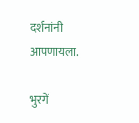दर्शनांनी आपणायला.

भुरगें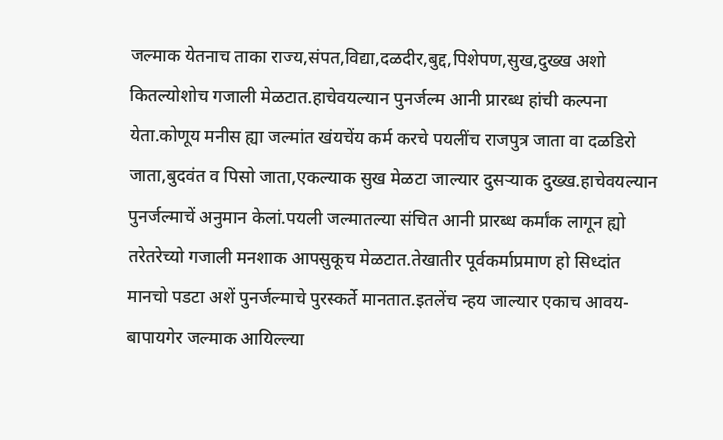जल्माक येतनाच ताका राज्य,संपत,विद्या,दळदीर,बुद्द,पिशेपण,सुख,दुख्ख अशो कितल्योशोच गजाली मेळटात.हाचेवयल्यान पुनर्जल्म आनी प्रारब्ध हांची कल्पना येता.कोणूय मनीस ह्या जल्मांत खंयचेंय कर्म करचे पयलींच राजपुत्र जाता वा दळडिरो जाता,बुदवंत व पिसो जाता,एकल्याक सुख मेळटा जाल्यार दुसऱ्याक दुख्ख.हाचेवयल्यान पुनर्जल्माचें अनुमान केलां.पयली जल्मातल्या संचित आनी प्रारब्ध कर्मांक लागून ह्यो तरेतरेच्यो गजाली मनशाक आपसुकूच मेळटात.तेखातीर पूर्वकर्माप्रमाण हो सिध्दांत मानचो पडटा अशें पुनर्जल्माचे पुरस्कर्ते मानतात.इतलेंच न्हय जाल्यार एकाच आवय-बापायगेर जल्माक आयिल्ल्या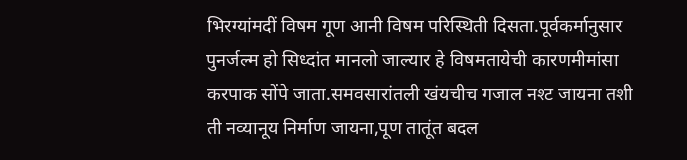भिरग्यांमदीं विषम गूण आनी विषम परिस्थिती दिसता.पूर्वकर्मानुसार पुनर्जल्म हो सिध्दांत मानलो जाल्यार हे विषमतायेची कारणमीमांसा करपाक सोंपे जाता.समवसारांतली खंयचीच गजाल नश्ट जायना तशी ती नव्यानूय निर्माण जायना,पूण तातूंत बदल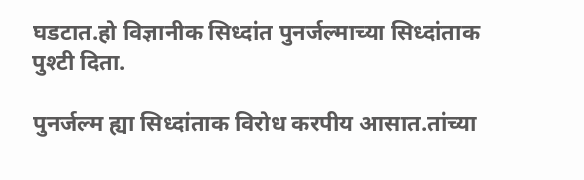घडटात.हो विज्ञानीक सिध्दांत पुनर्जल्माच्या सिध्दांताक पुश्टी दिता.

पुनर्जल्म ह्या सिध्दांताक विरोध करपीय आसात.तांच्या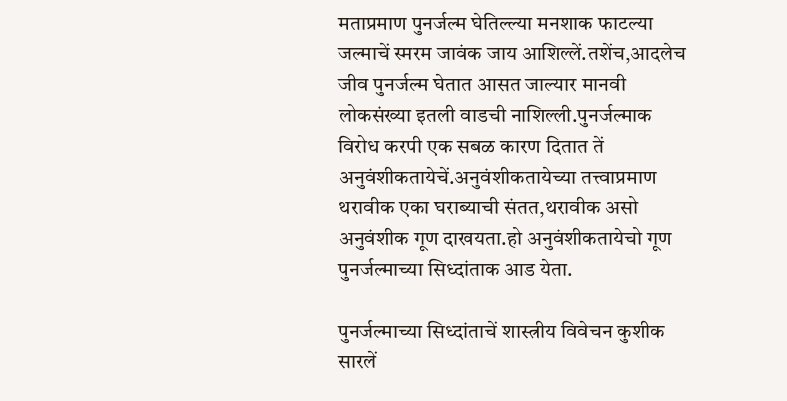मताप्रमाण पुनर्जल्म घेतिल्ल्या मनशाक फाटल्या जल्माचें स्मरम जावंक जाय आशिल्लें.तशेंच,आदलेच जीव पुनर्जल्म घेतात आसत जाल्यार मानवी लोकसंख्या इतली वाडची नाशिल्ली.पुनर्जल्माक विरोध करपी एक सबळ कारण दितात तें अनुवंशीकतायेचें.अनुवंशीकतायेच्या तत्त्वाप्रमाण थरावीक एका घराब्याची संतत,थरावीक असो अनुवंशीक गूण दाखयता.हो अनुवंशीकतायेचो गूण पुनर्जल्माच्या सिध्दांताक आड येता.

पुनर्जल्माच्या सिध्दांताचें शास्त्रीय विवेचन कुशीक सारलें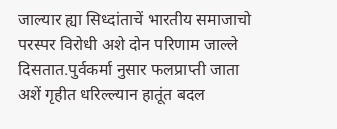जाल्यार ह्या सिध्दांताचें भारतीय समाजाचो परस्पर विरोधी अशे दोन परिणाम जाल्ले दिसतात.पुर्वकर्मा नुसार फलप्राप्ती जाता अशें गृहीत धरिल्ल्यान हातूंत बदल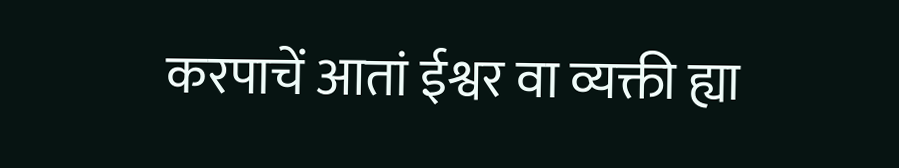करपाचें आतां ईश्वर वा व्यक्ती ह्या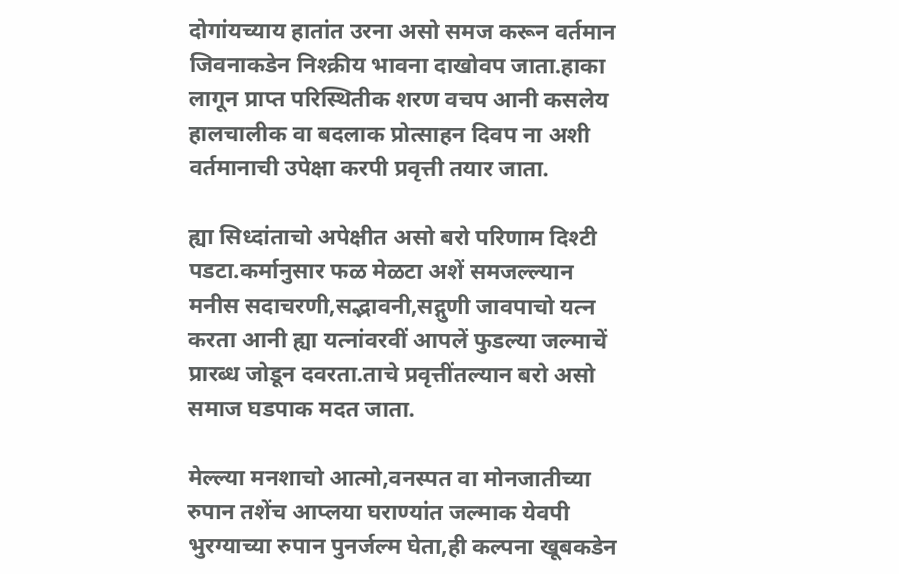दोगांयच्याय हातांत उरना असो समज करून वर्तमान जिवनाकडेन निश्क्रीय भावना दाखोवप जाता.हाका लागून प्राप्त परिस्थितीक शरण वचप आनी कसलेय हालचालीक वा बदलाक प्रोत्साहन दिवप ना अशी वर्तमानाची उपेक्षा करपी प्रवृत्ती तयार जाता.

ह्या सिध्दांताचो अपेक्षीत असो बरो परिणाम दिश्टी पडटा.कर्मानुसार फळ मेळटा अशें समजल्ल्यान मनीस सदाचरणी,सद्भावनी,सद्गुणी जावपाचो यत्न करता आनी ह्या यत्नांवरवीं आपलें फुडल्या जल्माचें प्रारब्ध जोडून दवरता.ताचे प्रवृत्तींतल्यान बरो असो समाज घडपाक मदत जाता.

मेल्ल्या मनशाचो आत्मो,वनस्पत वा मोनजातीच्या रुपान तशेंच आप्लया घराण्यांत जल्माक येवपी भुरग्याच्या रुपान पुनर्जल्म घेता,ही कल्पना खूबकडेन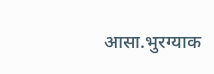आसा.भुरग्याक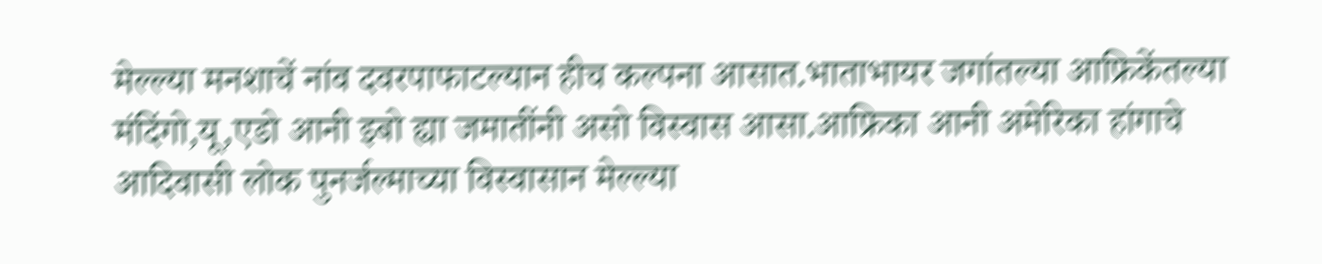मेल्ल्या मनशाचें नांव दवरपाफाटल्यान हीच कल्पना आसात.भाताभायर जगांतल्या आफ्रिकेंतल्या मंदिंगो,यू,एडो आनी इबो ह्या जमातींनी असो विस्वास आसा.आफ्रिका आनी अमेरिका हांगाचे आदिवासी लोक पुनर्जल्माच्या विस्वासान मेल्ल्या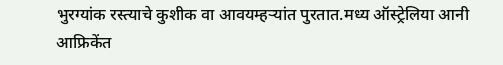भुरग्यांक रस्त्याचे कुशीक वा आवयम्हऱ्यांत पुरतात.मध्य ऑस्ट्रेलिया आनी आफ्रिकेंत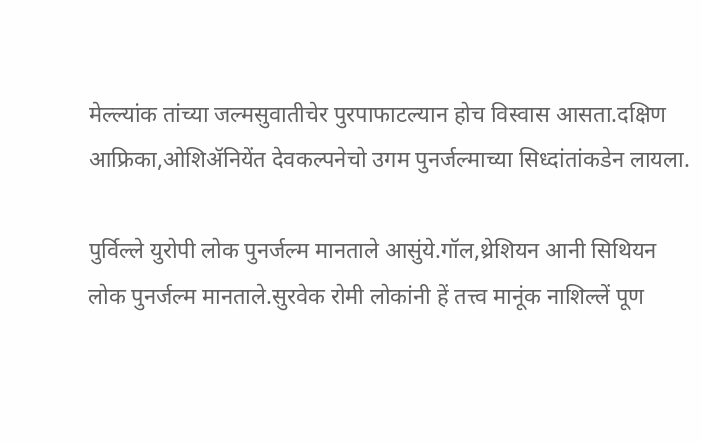मेल्ल्यांक तांच्या जल्मसुवातीचेर पुरपाफाटल्यान होच विस्वास आसता.दक्षिण आफ्रिका,ओशिॲनियेंत देवकल्पनेचो उगम पुनर्जल्माच्या सिध्दांतांकडेन लायला.

पुर्विल्ले युरोपी लोक पुनर्जल्म मानताले आसुंये.गॉल,थ्रेशियन आनी सिथियन लोक पुनर्जल्म मानताले.सुरवेक रोमी लोकांनी हें तत्त्व मानूंक नाशिल्लें पूण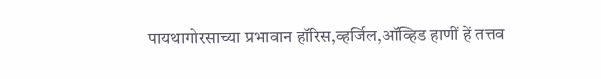पायथागोरसाच्या प्रभावान हॉरिस,व्हर्जिल,ऑव्हिड हाणीं हें तत्तव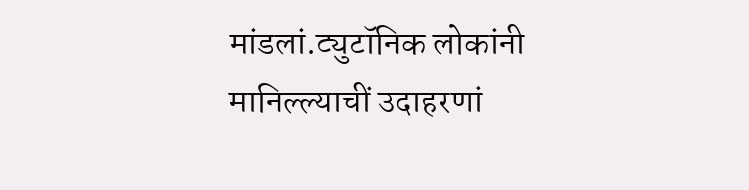मांडलां.ट्युटॉनिक लोकांनी मानिल्ल्याचीं उदाहरणां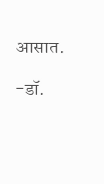आसात.

-डॉ.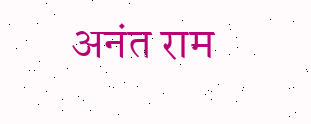अनंत राम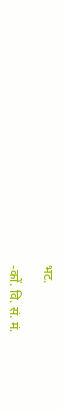भट.

-कों. वि. सं. मं.